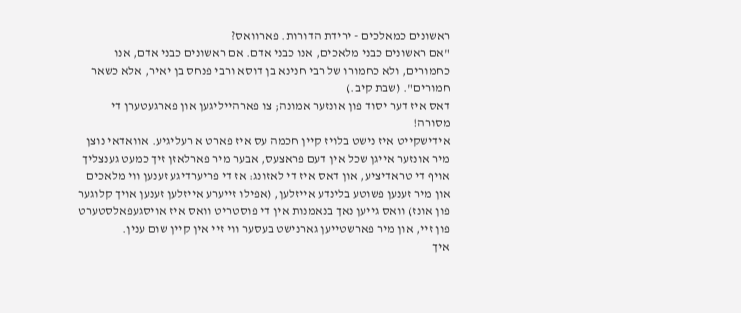ראשונים כמאלכים - ירידת הדורות. פארוואס?
"אם ראשונים כבני מלאכים, אנו כבני אדם. אם ראשונים כבני אדם, אנו כחמורים, ולא כחמורו של רבי חנינא בן דוסא ורבי פנחס בן יאיר, אלא כשאר חמורים". (שבת קיב.)
דאס איז דער יסוד פון אונזער אמונה; צו פארהייליגען און פארגעטערן די מסורה!
אידישקייט איז נישט בלויז קיין חכמה עס איז פארט א רעליגיע. אוואדאי נוצן מיר אונזער אייגן שכל אין דעם פראצעס, אבער מיר פארלאזן זיך כמעט גענצליך אויף די טראדיציע, און דאס איז די לאזונג: אז די פריערדיגע זענען ווי מלאכים און מיר זענען פשוטע בלינדע אייזלען, (אפילו זייערע אייזלען זענען אויך קלוגער פון אונז) וואס גייען נאך בנאמנות אין די פוסטריט וואס איז אויסגעפאלסטערט פון זיי, און מיר פארשטייען גארנישט בעסער ווי זיי אין קיין שום ענין.
איך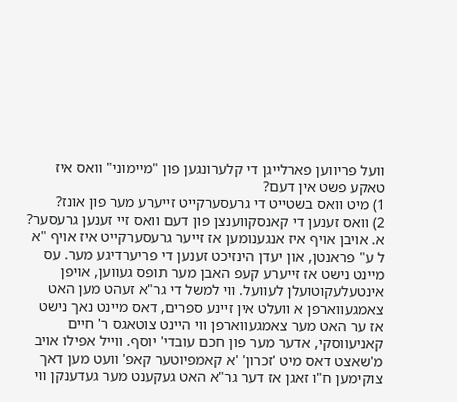וועל פריווען פארלייגן די קלערונגען פון "מיימוני" וואס איז טאקע פשט אין דעם?
1) מיט וואס בשטייט די גרעסערקייט זייערע מער פון אונז?
2) וואס זענען די קאנסקווענצן פון דעם וואס זיי זענען גרעסער?
א. אויבן אויף איז אנגענומען אז זייער גרעסערקייט איז אויף "א ל ע" פראנטן, און יעדן הינזיכט זענען די פריערדיגע מער. עס מיינט נישט אז זייערע קעפ האבן מער תופס געווען, אויפן אינטעלעקוטועלן לעוועל. ווי למשל די גר"א זעהט מען האט צאמגעווארפן א וועלט אין זיינע ספרים, דאס מיינט נאך נישט אז ער האט מער צאמגעווארפן ווי היינט צוטאגס ר' חיים קאניעווסקי, אדער מער פון חכם עובדי' יוסף. ווייל אפילו אויב מ'שאצט דאס מיט 'זכרון' 'א קאמפיוטער קאפ' וועט מען דאך צוקימען ח"ו זאגן אז דער גר"א האט געקענט מער געדענקן ווי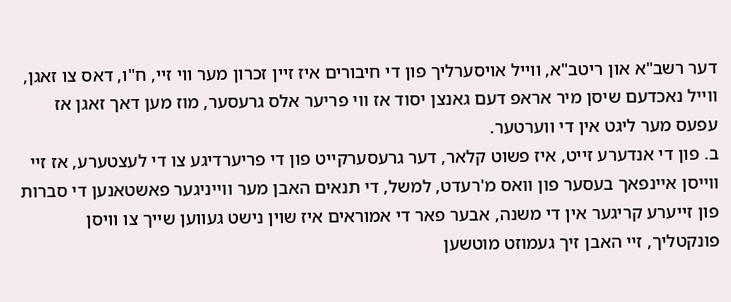דער רשב"א און ריטב"א, ווייל אויסערליך פון די חיבורים איז זיין זכרון מער ווי זיי, ח"ו, דאס צו זאגן, ווייל נאכדעם שיסן מיר אראפ דעם גאנצן יסוד אז ווי פריער אלס גרעסער, מוז מען דאך זאגן אז עפעס מער ליגט אין די ווערטער.
ב. פון די אנדערע זייט, איז פשוט קלאר, דער גרעסערקייט פון די פריערדיגע צו די לעצטערע, אז זיי ווייסן איינפאך בעסער פון וואס מ'רעדט, למשל, די תנאים האבן מער ווייניגער פאשטאנען די סברות פון זייערע קריגער אין די משנה, אבער פאר די אמוראים איז שוין נישט געווען שייך צו וויסן פונקטליך, זיי האבן זיך געמוזט מוטשען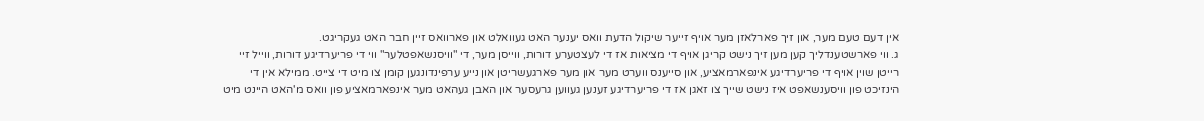אין דעם טעם מער, און זיך פארלאזן מער אויף זייער שיקול הדעת וואס יענער האט געוואלט און פארוואס זיין חבר האט געקריגט.
ג. ווי פארשטענדליך קען מען זיך נישט קריגן אויף די מציאות אז די לעצטערע דורות, ווייסן מער, די "וויסנשאפטלער" ווי די פריערדיגע דורות, ווייל זיי רייטן שוין אויף די פריערדיגע אינפארמאציע, און סייענס ווערט מער און מער פארגעשריטן און נייע ערפינדונגען קומן צו מיט די צייט. ממילא אין די הינזיכט פון וויסענשאפט איז נישט שייך צו זאגן אז די פריערדיגע זענען געווען גרעסער און האבן געהאט מער אינפארמאציע פון וואס מ'האט היינט מיט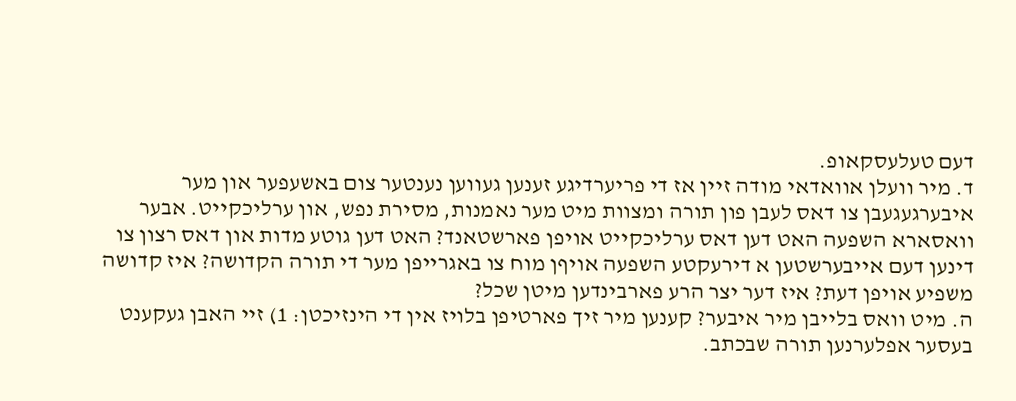דעם טעלעסקאופ.
ד. מיר וועלן אוואדאי מודה זיין אז די פריערדיגע זענען געווען נענטער צום באשעפער און מער איבערגעגעבן צו דאס לעבן פון תורה ומצוות מיט מער נאמנות, מסירת נפש, און ערליכקייט. אבער וואסארא השפעה האט דען דאס ערליכקייט אויפן פארשטאנד? האט דען גוטע מדות און דאס רצון צו דינען דעם אייבערשטען א דירעקטע השפעה אויףן מוח צו באגרייפן מער די תורה הקדושה? איז קדושה משפיע אויפן דעת? איז דער יצר הרע פארבינדען מיטן שכל?
ה. מיט וואס בלייבן מיר איבער? קענען מיר זיך פארטיפן בלויז אין די הינזיכטן: 1) זיי האבן געקענט בעסער אפלערנען תורה שבכתב.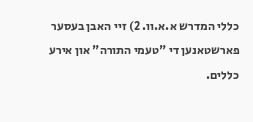כללי המדרש א.א.וו. 2) זיי האבן בעסער פארשטאנען די "טעמי התורה" און אירע כללים.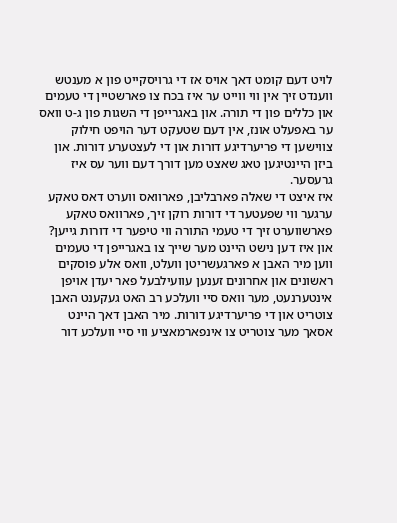לויט דעם קומט דאך אויס אז די גרויסקייט פון א מענטש ווענדט זיך אין ווי ווייט ער איז בכח צו פארשטיין די טעמים און כללים פון די תורה. און באגרייפן די השגות פון ג-ט וואס ער באפעלט אונז, אין דעם שטעקט דער הויפט חילוק צווישען די פריערדיגע דורות און די לעצטערע דורות. און ביזן היינטיגען טאג שאצט מען דורך דעם ווער עס איז גרעסער.
איז איצט די שאלה פארבליבן, פארוואס ווערט דאס טאקע ערגער ווי שפעטער די דורות רוקן זיך, פארוואס טאקע פארשווערט זיך די טעמי התורה ווי טיפער די דורות גייען? און איז דען נישט היינט מער שייך צו באגרייפן די טעמים ווען מיר האבן א פארגעשריטן וועלט, וואס אלע פוסקים ראשונים און אחרונים זענען עוועילבעל פאר יעדן אויפן אינטערנעט, מער וואס סיי וועלכע רב האט געקענט האבן צוטריט און די פריערדיגע דורות. מיר האבן דאך היינט אסאך מער צוטריט צו אינפארמאציע ווי סיי וועלכע דור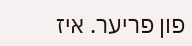פון פריער. איז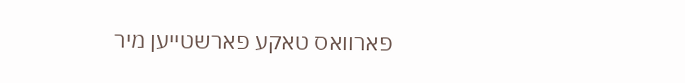פארוואס טאקע פארשטייען מיר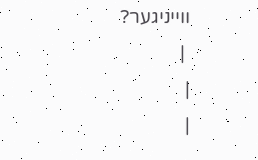ווייניגער?
 |
|
|